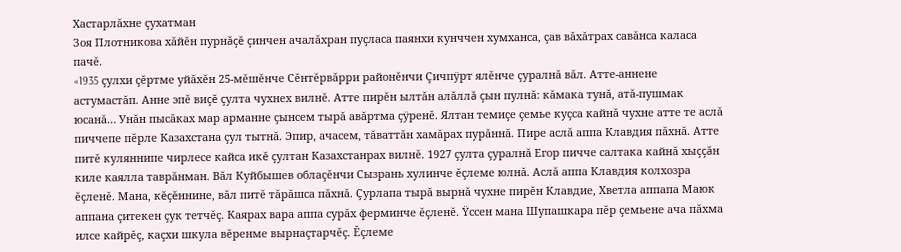Хастарлăхне çухатман
Зоя Плотникова хăйĕн пурнăçĕ çинчен ачалăхран пуçласа паянхи кунччен хумханса, çав вăхăтрах савăнса каласа пачĕ.
«1935 çулхи çĕртме уйăхĕн 25-мĕшĕнче Сĕнтĕрвăрри районĕнчи Çичпÿрт ялĕнче çуралнă вăл. Атте-аннене астумастăп. Анне эпĕ виçĕ çулта чухнех вилнĕ. Атте пирĕн ылтăн алăллă çын пулнă: кăмака тунă, атă-пушмак юсанă… Унăн пысăках мар арманне çынсем тырă авăртма çÿренĕ. Ялтан темиçе çемье куçса кайнă чухне атте те аслă пиччепе пĕрле Казахстана çул тытнă. Эпир, ачасем, тăваттăн хамăрах пурăннă. Пире аслă аппа Клавдия пăхнă. Атте питĕ куляннипе чирлесе кайса икĕ çултан Казахстанрах вилнĕ. 1927 çулта çуралнă Егор пичче салтака кайнă хыççăн киле каялла таврăнман. Вăл Куйбышев облаçĕнчи Сызрань хулинче ĕçлеме юлнă. Аслă аппа Клавдия колхозра ĕçленĕ. Мана, кĕçĕннине, вăл питĕ тăрăшса пăхнă. Çурлапа тырă вырнă чухне пирĕн Клавдие, Хветла аппапа Маюк аппана çитекен çук тетчĕç. Каярах вара аппа сурăх ферминче ĕçленĕ. Ÿссен мана Шупашкара пĕр çемьене ача пăхма илсе кайрĕç, каçхи шкула вĕренме вырнаçтарчĕç. Ĕçлеме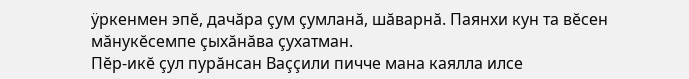ÿркенмен эпĕ, дачăра çум çумланă, шăварнă. Паянхи кун та вĕсен мăнукĕсемпе çыхăнăва çухатман.
Пĕр-икĕ çул пурăнсан Ваççили пичче мана каялла илсе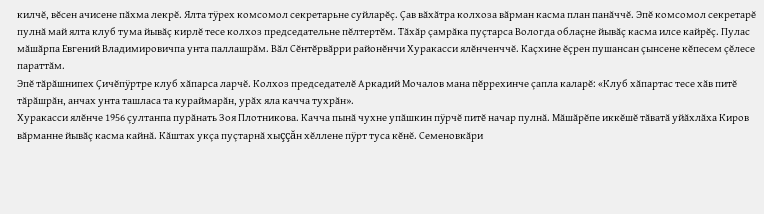килчĕ, вĕсен ачисене пăхма лекрĕ. Ялта тÿрех комсомол секретарьне суйларĕç. Çав вăхăтра колхоза вăрман касма план панăччĕ. Эпĕ комсомол секретарĕ пулнă май ялта клуб тума йывăç кирлĕ тесе колхоз председательне пĕлтертĕм. Тăхăр çамрăка пуçтарса Вологда облаçне йывăç касма илсе кайрĕç. Пулас мăшăрпа Евгений Владимировичпа унта паллашрăм. Вăл Сĕнтĕрвăрри районĕнчи Хуракасси ялĕнченччĕ. Каçхине ĕçрен пушансан çынсене кĕпесем çĕлесе параттăм.
Эпĕ тăрăшнипех Çичĕпÿртре клуб хăпарса ларчĕ. Колхоз председателĕ Аркадий Мочалов мана пĕррехинче çапла каларĕ: «Клуб хăпартас тесе хăв питĕ тăрăшрăн, анчах унта ташласа та кураймарăн, урăх яла качча тухрăн».
Хуракасси ялĕнче 1956 çултанпа пурăнать Зоя Плотникова. Качча пынă чухне упăшкин пÿрчĕ питĕ начар пулнă. Мăшăрĕпе иккĕшĕ тăватă уйăхлăха Киров вăрманне йывăç касма кайнă. Кăштах укçа пуçтарнă хыççăн хĕллене пÿрт туса кĕнĕ. Семеновкăри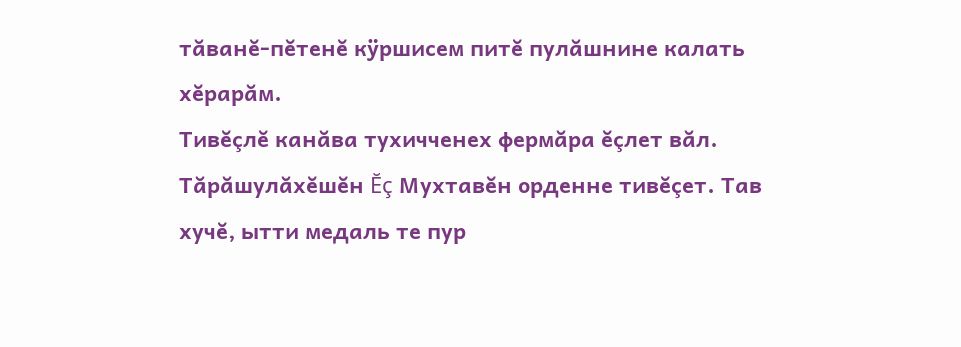тăванĕ-пĕтенĕ кÿршисем питĕ пулăшнине калать хĕрарăм.
Тивĕçлĕ канăва тухичченех фермăра ĕçлет вăл. Тăрăшулăхĕшĕн Ĕç Мухтавĕн орденне тивĕçет. Тав хучĕ, ытти медаль те пур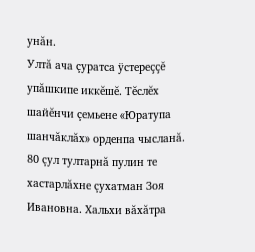унăн.
Ултă ача çуратса ÿстереççĕ упăшкипе иккĕшĕ. Тĕслĕх шайĕнчи çемьене «Юратупа шанчăклăх» орденпа чысланă.
80 çул тултарнă пулин те хастарлăхне çухатман Зоя Ивановна. Хальхи вăхăтра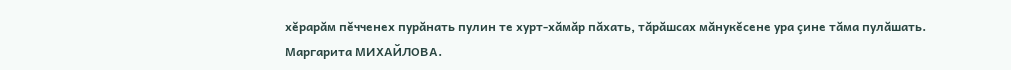хĕрарăм пĕчченех пурăнать пулин те хурт-хăмăр пăхать, тăрăшсах мăнукĕсене ура çине тăма пулăшать.
Маргарита МИХАЙЛОВА.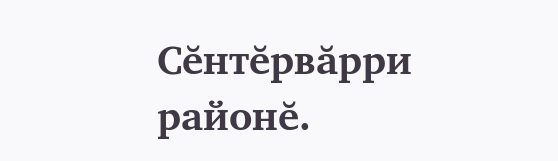Сĕнтĕрвăрри районĕ.